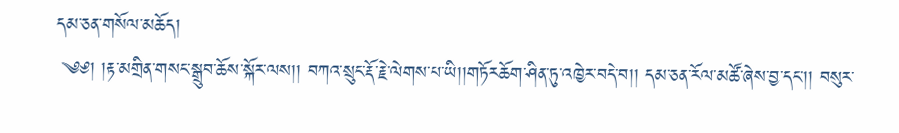དམ་ཅན་གསོལ་མཆོད།
 ༄༅། །རྟ་མགྲིན་གསང་སྒྲུབ་ཆོས་སྐོར་ལས།། བཀའ་སྲུང་རྡོ་རྗེ་ལེགས་པ་ཡི།།གཏོརཆོག་ཤིན་ཏུ་འཁྱེར་བདེ་བ།། དམ་ཅན་རོལ་མཚོ་ཞེས་བྱ་དང་།། བསུར་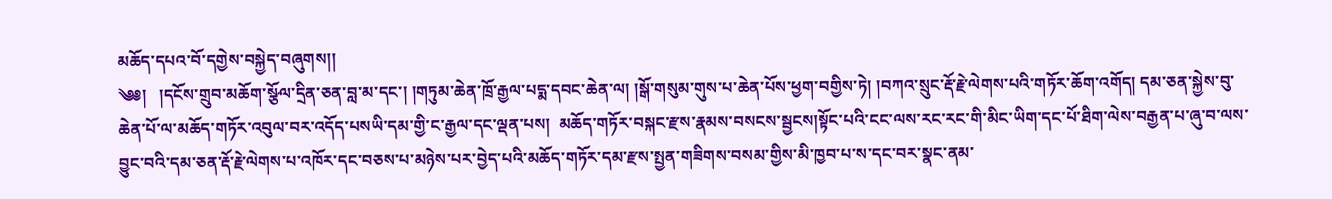མཆོད་དཔའ་བོ་དགྱེས་བསྐྱེད་བཞུགས།།
༄༅།   །དངོས་གྲུབ་མཆོག་སྩོལ་དྲིན་ཅན་བླ་མ་དང་། །གཏུམ་ཆེན་ཁྲོ་རྒྱལ་པདྨ་དབང་ཆེན་ལ། །སྒོ་གསུམ་གུས་པ་ཆེན་པོས་ཕྱག་བགྱིས་ཏེ། །བཀའ་སྲུང་རྡོ་རྗེ་ལེགས་པའི་གཏོར་ཆོག་འགོད། དམ་ཅན་སྐྱེས་བུ་ཆེན་པོ་ལ་མཆོད་གཏོར་འབུལ་བར་འདོད་པསཡི་དམ་གྱི་ང་རྒྱལ་དང་ལྡན་པས།  མཆོད་གཏོར་བསྐང་རྫས་རྣམས་བསངས་སྦྱངས།སྟོང་པའི་ངང་ལས་རང་རང་གི་མིང་ཡིག་དང་པོ་ཐིག་ལེས་བརྒྱན་པ་ཞུ་བ་ལས་བྱུང་བའི་དམ་ཅན་རྡོ་རྗེ་ལེགས་པ་འཁོར་དང་བཅས་པ་མཉེས་པར་བྱེད་པའི་མཆོད་གཏོར་དམ་རྫས་སྤྱན་གཟིགས་བསམ་གྱིས་མི་ཁྱབ་པ་ས་དང་བར་སྣང་ནམ་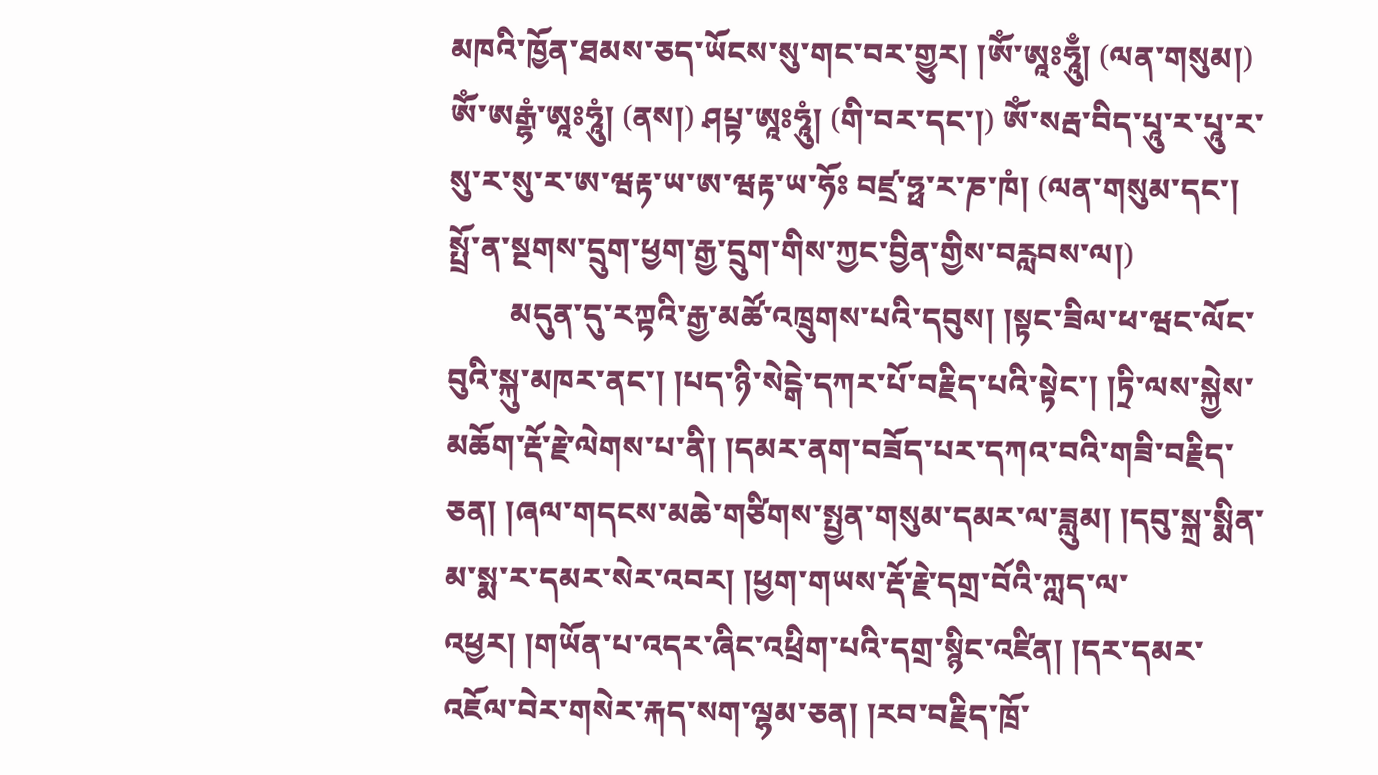མཁའི་ཁྱོན་ཐམས་ཅད་ཡོངས་སུ་གང་བར་གྱུར། །ཨོཾ་ཨཱཿཧཱུྃ། (ལན་གསུམ།) ཨོཾ་ཨརྒྷཾ་ཨཱཿཧཱུཾ། (ནས།) ཤཔྟ་ཨཱཿཧཱུཾ། (གི་བར་དང་།) ཨོཾ་སརྦ་བིད་པཱུ་ར་པཱུ་ར་སུ་ར་སུ་ར་ཨ་ཝརྟ་ཡ་ཨ་ཝརྟ་ཡ་ཧོཿ བཛྲ་ཧྥ་ར་ཎ་ཁཾ། (ལན་གསུམ་དང་། སྤྲོ་ན་སྔགས་དྲུག་ཕྱག་རྒྱ་དྲུག་གིས་ཀྱང་བྱིན་གྱིས་བརླབས་ལ།)
        མདུན་དུ་རཀྟའི་རྒྱ་མཚོ་འཁྲུགས་པའི་དབུས། །སྟང་ཟིལ་ཕ་ཝང་ལོང་བུའི་སྐུ་མཁར་ནང་། །པད་ཉི་སེངྒེ་དཀར་པོ་བརྗིད་པའི་སྟེང་། །ཏྲི་ལས་སྐྱེས་མཆོག་རྡོ་རྗེ་ལེགས་པ་ནི། །དམར་ནག་བཟོད་པར་དཀའ་བའི་གཟི་བརྗིད་ཅན། །ཞལ་གདངས་མཆེ་གཙིགས་སྤྱན་གསུམ་དམར་ལ་ཟླུམ། །དབུ་སྐྲ་སྨིན་མ་སྨ་ར་དམར་སེར་འབར། །ཕྱག་གཡས་རྡོ་རྗེ་དགྲ་བོའི་ཀླད་ལ་འཕྱར། །གཡོན་པ་འདར་ཞིང་འཕྲིག་པའི་དགྲ་སྙིང་འཛིན། །དར་དམར་འཇོལ་བེར་གསེར་རྐད་སག་ལྷམ་ཅན། །རབ་བརྗིད་ཁྲོ་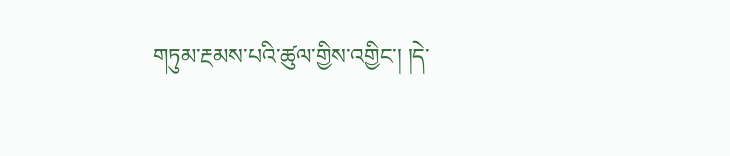གཏུམ་རྔམས་པའི་ཚུལ་གྱིས་འགྱིང་། །དེ་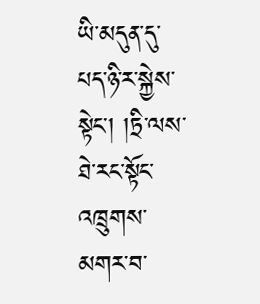ཡི་མདུན་དུ་པད་ཉི་ར་སྐྱེས་སྟེང་། །ཏྲི་ལས་ཐེ་རང་སྟོང་འཁྲུགས་མགར་བ་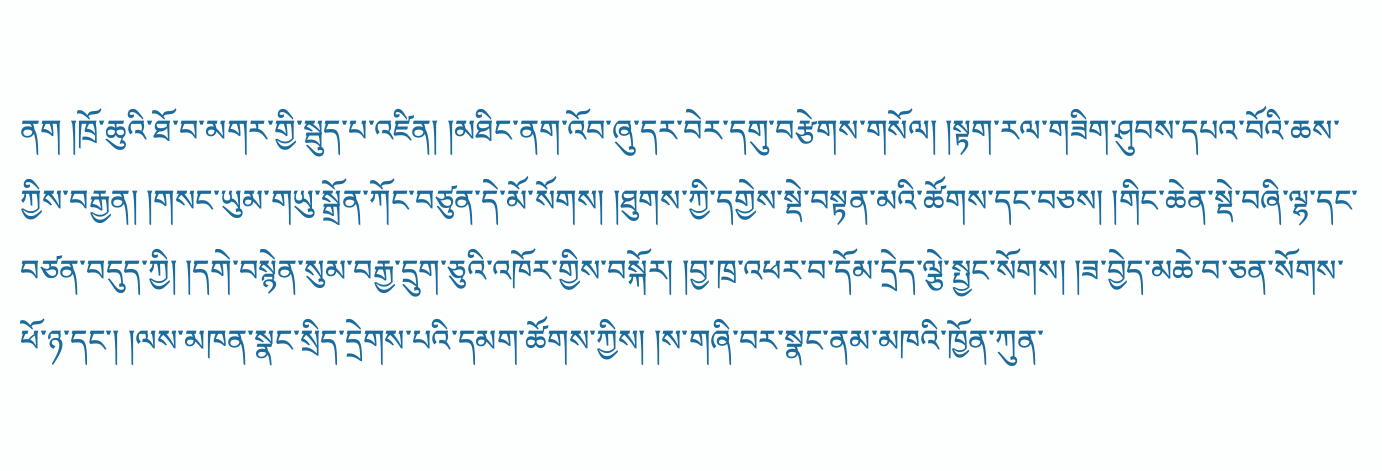ནག །ཁྲོ་ཆུའི་ཐོ་བ་མགར་གྱི་སྦུད་པ་འཛིན། །མཐིང་ནག་འོབ་ཞུ་དར་བེར་དགུ་བརྩེགས་གསོལ། །སྟག་རལ་གཟིག་ཤུབས་དཔའ་བོའི་ཆས་ཀྱིས་བརྒྱན། །གསང་ཡུམ་གཡུ་སྒྲོན་ཀོང་བཙུན་དེ་མོ་སོགས། །ཐུགས་ཀྱི་དགྱེས་སྡེ་བསྟན་མའི་ཚོགས་དང་བཅས། །གིང་ཆེན་སྡེ་བཞི་ལྷ་དང་བཙན་བདུད་ཀྱི། །དགེ་བསྙེན་སུམ་བརྒྱ་དྲུག་ཅུའི་འཁོར་གྱིས་བསྐོར། །བྱ་ཁྲ་འཕར་བ་དོམ་དྲེད་ལྕེ་སྤྱང་སོགས། །ཟ་བྱེད་མཆེ་བ་ཅན་སོགས་ཕོ་ཉ་དང་། །ལས་མཁན་སྣང་སྲིད་དྲེགས་པའི་དམག་ཚོགས་ཀྱིས། །ས་གཞི་བར་སྣང་ནམ་མཁའི་ཁྱོན་ཀུན་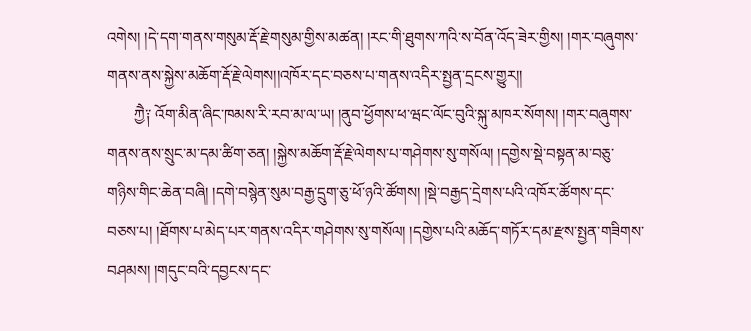འགེས། །དེ་དག་གནས་གསུམ་རྡོ་རྗེ་གསུམ་གྱིས་མཚན། །རང་གི་ཐུགས་ཀའི་ས་བོན་འོད་ཟེར་གྱིས། །གར་བཞུགས་གནས་ནས་སྐྱེས་མཆོག་རྡོ་རྗེ་ལེགས།།འཁོར་དང་བཅས་པ་གནས་འདིར་སྤྱན་དྲངས་གྱུར།།
       ཀྱཻ༑ འོག་མིན་ཞིང་ཁམས་རི་རབ་མ་ལ་ཡ། །ནུབ་ཕྱོགས་ཕ་ཝང་ལོང་བུའི་སྐུ་མཁར་སོགས། །གར་བཞུགས་གནས་ནས་སྲུང་མ་དམ་ཚིག་ཅན། །སྐྱེས་མཆོག་རྡོ་རྗེ་ལེགས་པ་གཤེགས་སུ་གསོལ། །དགྱེས་སྡེ་བསྟན་མ་བཅུ་གཉིས་གིང་ཆེན་བཞི། །དགེ་བསྙེན་སུམ་བརྒྱ་དྲུག་ཅུ་ཕོ་ཉའི་ཚོགས། །སྡེ་བརྒྱད་དྲེགས་པའི་འཁོར་ཚོགས་དང་བཅས་པ། །ཐོགས་པ་མེད་པར་གནས་འདིར་གཤེགས་སུ་གསོལ། །དགྱེས་པའི་མཆོད་གཏོར་དམ་རྫས་སྤྱན་གཟིགས་བཤམས། །གདུང་བའི་དབྱངས་དང་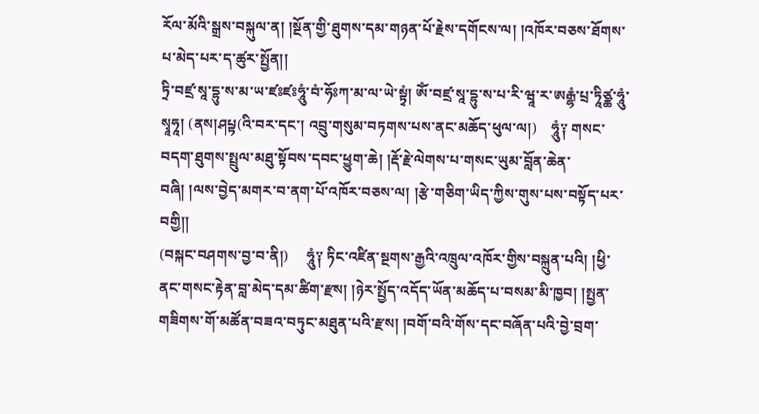རོལ་མོའི་སྒྲས་བསྐུལ་ན། །སྔོན་གྱི་ཐུགས་དམ་གཉན་པོ་རྗེས་དགོངས་ལ། །འཁོར་བཅས་ཐོགས་པ་མེད་པར་ད་ཚུར་སྤྱོན།།
ཏྲི་བཛྲ་སཱ་དྷུ་ས་མ་ཡ་ཛཿཛཿཧཱུཾ་བཾ་ཧོཿཀ་མ་ལ་ཡེ་སྟྭཾ། ཨོཾ་བཛྲ་སཱ་དྷུ་ས་པ་རི་ཝཱ་ར་ཨརྒྷཾ་པྲ་ཏཱིཙྪ་ཧཱུཾ་སྭཱཧཱ། (ནས།ཤཔྟ(འི་བར་དང་། འབྲུ་གསུམ་བཏགས་པས་ནང་མཆོད་ཕུལ་ལ།)    ཧཱུཾ༑ གསང་བདག་ཐུགས་སྤྲུལ་མཐུ་སྟོབས་དབང་ཕྱུག་ཆེ། །རྡོ་རྗེ་ལེགས་པ་གསང་ཡུམ་བློན་ཆེན་བཞི། །ལས་བྱེད་མགར་བ་ནག་པོ་འཁོར་བཅས་ལ། །རྩེ་གཅིག་ཡིད་ཀྱིས་གུས་པས་བསྟོད་པར་བགྱི།།
(བསྐང་བཤགས་བྱ་བ་ནི།)     ཧཱུཾ༑ ཏིང་འཛིན་སྔགས་རྒྱའི་འཁྲུལ་འཁོར་གྱིས་བསྐྲུན་པའི། །ཕྱི་ནང་གསང་རྟེན་བླ་མེད་དམ་ཚིག་རྫས། །ཉེར་སྤྱོད་འདོད་ཡོན་མཆོད་པ་བསམ་མི་ཁྱབ། །སྤྱན་གཟིགས་གོ་མཚོན་བཟའ་བཏུང་མཐུན་པའི་རྫས། །བགོ་བའི་གོས་དང་བཞོན་པའི་བྱེ་བྲག་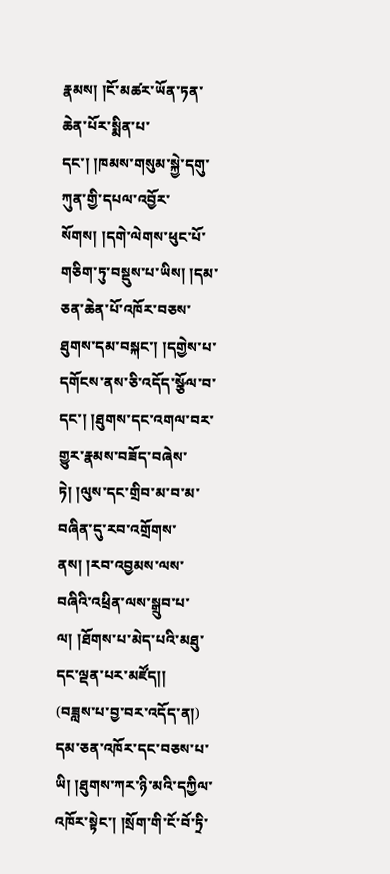རྣམས། །ངོ་མཚར་ཡོན་ཏན་ཆེན་པོར་སྨིན་པ་དང་། །ཁམས་གསུམ་སྐྱེ་དགུ་ཀུན་གྱི་དཔལ་འབྱོར་སོགས། །དགེ་ལེགས་ཕུང་པོ་གཅིག་ཏུ་བསྡུས་པ་ཡིས། །དམ་ཅན་ཆེན་པོ་འཁོར་བཅས་ཐུགས་དམ་བསྐང་། །དགྱེས་པ་དགོངས་ནས་ཅི་འདོད་སྩོལ་བ་དང་། །ཐུགས་དང་འགལ་བར་གྱུར་རྣམས་བཟོད་བཞེས་ཏེ། །ལུས་དང་གྲིབ་མ་བ་མ་བཞིན་དུ་རབ་འགྲོགས་ནས། །རབ་འབྱམས་ལས་བཞིའི་འཕྲིན་ལས་སྒྲུབ་པ་ལ། །ཐོགས་པ་མེད་པའི་མཐུ་དང་ལྡན་པར་མཛོད།།
(བཟླས་པ་བྱ་བར་འདོད་ན།) དམ་ཅན་འཁོར་དང་བཅས་པ་ཡི། །ཐུགས་ཀར་ཉི་མའི་དཀྱིལ་འཁོར་སྟེང་། །སྲོག་གི་ངོ་བོ་ཏྲི་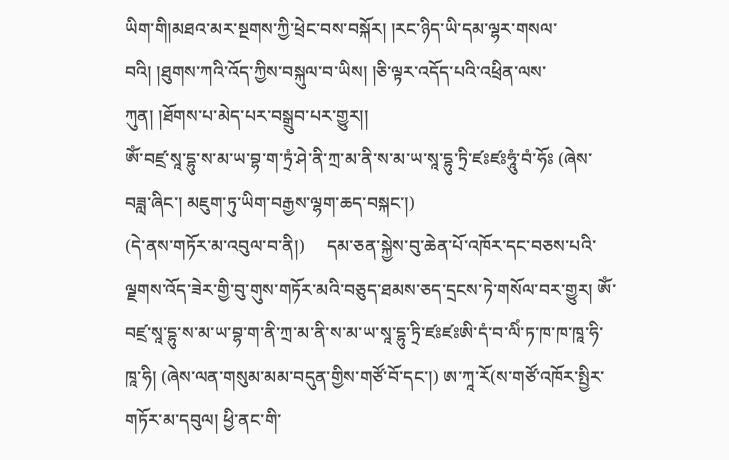ཡིག་གི།མཐའ་མར་སྔགས་ཀྱི་ཕྲེང་བས་བསྐོར། །རང་ཉིད་ཡི་དམ་ལྷར་གསལ་བའི། །ཐུགས་ཀའི་འོད་ཀྱིས་བསྐུལ་བ་ཡིས། །ཅི་ལྟར་འདོད་པའི་འཕྲིན་ལས་ཀུན། །ཐོགས་པ་མེད་པར་བསྒྲུབ་པར་གྱུར།།
ཨོཾ་བཛྲ་སཱ་དྷུ་ས་མ་ཡ་བྷ་ག་ཏྲཾ་ཤེ་ནི་ཀྲ་མ་ནི་ས་མ་ཡ་སཱ་དྷུ་ཏྲི་ཛཿཛཿཧཱུཾ་བཾ་ཧོཿ (ཞེས་བཟླ་ཞིང་། མཇུག་ཏུ་ཡིག་བརྒྱས་ལྷག་ཆད་བསྐང་།)
(དེ་ནས་གཏོར་མ་འབུལ་བ་ནི།)     དམ་ཅན་སྐྱེས་བུ་ཆེན་པོ་འཁོར་དང་བཅས་པའི་ལྗགས་འོད་ཟེར་གྱི་བུ་གུས་གཏོར་མའི་བཅུད་ཐམས་ཅད་དྲངས་ཏེ་གསོལ་བར་གྱུར། ༀ་བཛྲ་སཱ་དྷུ་ས་མ་ཡ་བྷ་ག་ནི་ཀྲ་མ་ནི་ས་མ་ཡ་སཱ་དྷུ་ཏྲི་ཛཿཛཿཨི་དཾ་བ་ལིཾ་ཏ་ཁ་ཁ་ཁཱ་ཧི་ཁཱ་ཧི། (ཞེས་ལན་གསུམ་མམ་བདུན་གྱིས་གཙོ་བོ་དང་།) ཨ་ཀཱ་རོ(ས་གཙོ་འཁོར་སྤྱིར་གཏོར་མ་དབུལ། ཕྱི་ནང་གི་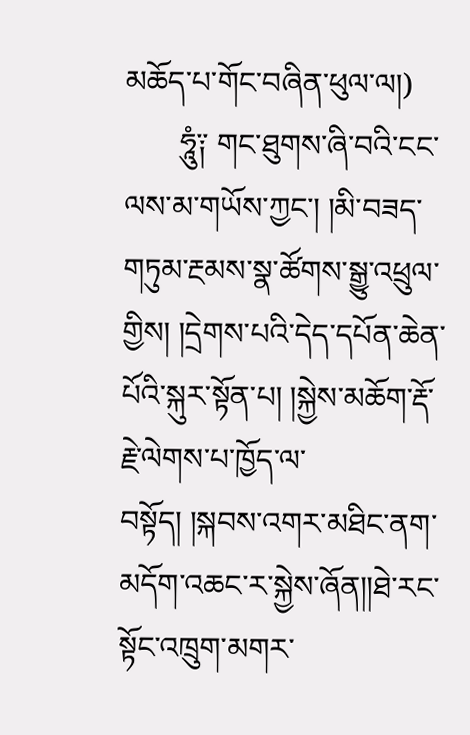མཆོད་པ་གོང་བཞིན་ཕུལ་ལ།)
       ཧཱུཾ༑ གང་ཐུགས་ཞི་བའི་ངང་ལས་མ་གཡོས་ཀྱང་། །མི་བཟད་གཏུམ་རྔམས་སྣ་ཚོགས་སྒྱུ་འཕྲུལ་གྱིས། །དྲེགས་པའི་དེད་དཔོན་ཆེན་པོའི་སྐུར་སྟོན་པ། །སྐྱེས་མཆོག་རྡོ་རྗེ་ལེགས་པ་ཁྱོད་ལ་བསྟོད། །སྐབས་འགར་མཐིང་ནག་མདོག་འཆང་ར་སྐྱེས་ཞོན།།ཐེ་རང་སྟོང་འཁྲུག་མགར་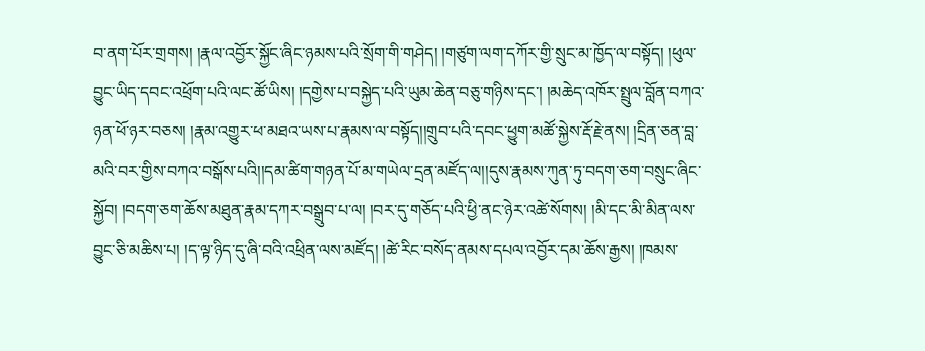བ་ནག་པོར་གྲགས། །རྣལ་འབྱོར་སྐྱོང་ཞིང་ཉམས་པའི་སྲོག་གི་གཤེད། །གཙུག་ལག་དཀོར་གྱི་སྲུང་མ་ཁྱོད་ལ་བསྟོད། །ཕུལ་བྱུང་ཡིད་དབང་འཕྲོག་པའི་ལང་ཚོ་ཡིས། །དགྱེས་པ་བསྐྱེད་པའི་ཡུམ་ཆེན་བཅུ་གཉིས་དང་། །མཆེད་འཁོར་སྤྲུལ་བློན་བཀའ་ཉན་ཕོ་ཉར་བཅས། །རྣམ་འགྱུར་ཕ་མཐའ་ཡས་པ་རྣམས་ལ་བསྟོད།།གྲུབ་པའི་དབང་ཕྱུག་མཚོ་སྐྱེས་རྡོ་རྗེ་ནས། །དྲིན་ཅན་བླ་མའི་བར་གྱིས་བཀའ་བསྒོས་པའི།།དམ་ཚིག་གཉན་པོ་མ་གཡེལ་དྲན་མཛོད་ལ།།དུས་རྣམས་ཀུན་ཏུ་བདག་ཅག་བསྲུང་ཞིང་སྐྱོབ། །བདག་ཅག་ཆོས་མཐུན་རྣམ་དཀར་བསྒྲུབ་པ་ལ། །བར་དུ་གཅོད་པའི་ཕྱི་ནང་ཉེར་འཚེ་སོགས། །མི་དང་མི་མིན་ལས་བྱུང་ཅི་མཆིས་པ། །ད་ལྟ་ཉིད་དུ་ཞི་བའི་འཕྲིན་ལས་མཛོད། །ཚེ་རིང་བསོད་ནམས་དཔལ་འབྱོར་དམ་ཆོས་རྒྱས། །ཁམས་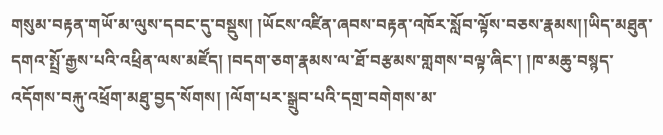གསུམ་བརྟན་གཡོ་མ་ལུས་དབང་དུ་བསྡུས། །ཡོངས་འཛིན་ཞབས་བརྟན་འཁོར་སློབ་ལྟོས་བཅས་རྣམས།།ཡིད་མཐུན་དགའ་སྤྲོ་རྒྱས་པའི་འཕྲིན་ལས་མཛོད། །བདག་ཅག་རྣམས་ལ་ཐོ་བརྩམས་གླགས་བལྟ་ཞིང་། །ཁ་མཆུ་བསྙད་འདོགས་བརྐུ་འཕྲོག་མཐུ་བྱད་སོགས། །ལོག་པར་སྒྲུབ་པའི་དགྲ་བགེགས་མ་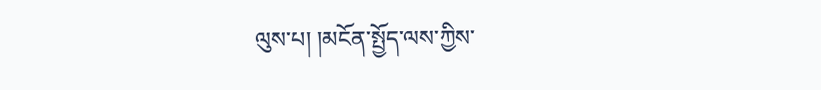ལུས་པ། །མངོན་སྤྱོད་ལས་ཀྱིས་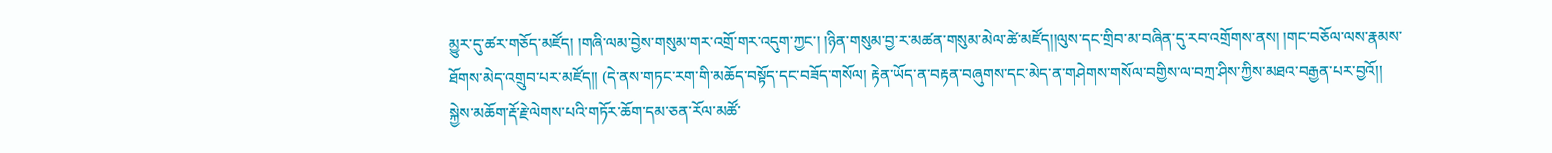མྱུར་དུ་ཚར་གཅོད་མཛོད། །གཞི་ལམ་བྱེས་གསུམ་གར་འགྲོ་གར་འདུག་ཀྱང་། །ཉིན་གསུམ་བྱ་ར་མཚན་གསུམ་མེལ་ཚེ་མཛོད།།ལུས་དང་གྲིབ་མ་བཞིན་དུ་རབ་འགྲོགས་ནས། །གང་བཅོལ་ལས་རྣམས་ཐོགས་མེད་འགྲུབ་པར་མཛོད།། (དེ་ནས་གཏང་རག་གི་མཆོད་བསྟོད་དང་བཟོད་གསོལ། རྟེན་ཡོད་ན་བརྟན་བཞུགས་དང་མེད་ན་གཤེགས་གསོལ་བགྱིས་ལ་བཀྲ་ཤིས་ཀྱིས་མཐའ་བརྒྱན་པར་བྱའོ།།  སྐྱེས་མཆོག་རྡོ་རྗེ་ལེགས་པའི་གཏོར་ཆོག་དམ་ཅན་རོལ་མཚོ་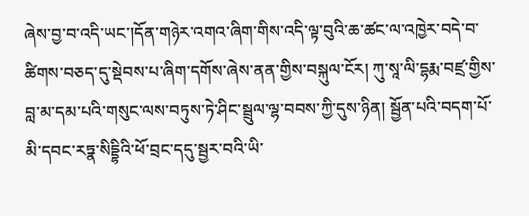ཞེས་བྱ་བ་འདི་ཡང་།དོན་གཉེར་འགའ་ཞིག་གིས་འདི་ལྟ་བུའི་ཆ་ཚང་ལ་འཁྱེར་བདེ་བ་ཚིགས་བཅད་དུ་སྡེབས་པ་ཞིག་དགོས་ཞེས་ནན་གྱིས་བསྐུལ་ངོར། ཀུ་སཱ་ལི་དྷརྨ་བཛྲ་གྱིས་བླ་མ་དམ་པའི་གསུང་ལས་བཏུས་ཏེ་ཤིང་སྦྲུལ་ལྷ་བབས་ཀྱི་དུས་ཉིན། སྦྱོན་པའི་བདག་པོ་མི་དབང་རཏྣ་སིདྡྷིའི་ཕོ་བྲང་དདུ་སྦྱར་བའི་ཡི་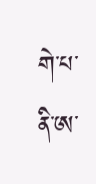གེ་པ་ནི་ཨ་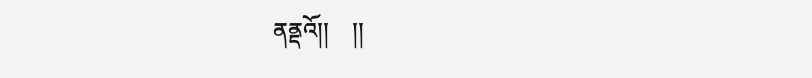ནནྡའོ།།    །།